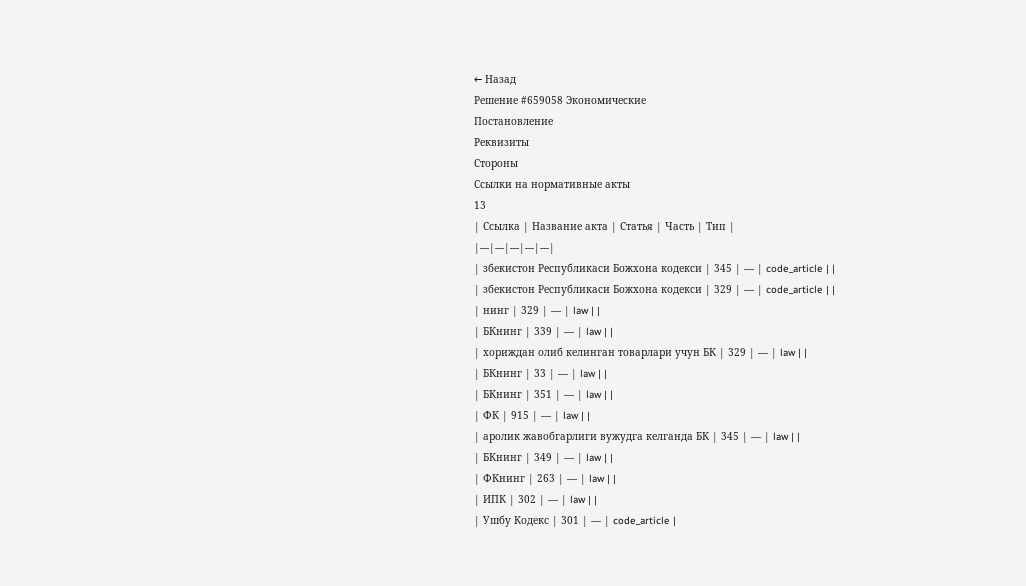← Назад
Решение #659058 Экономические
Постановление
Реквизиты
Стороны
Ссылки на нормативные акты
13
| Ссылка | Название акта | Статья | Часть | Тип |
|---|---|---|---|---|
| збекистон Республикаси Божхона кодекси | 345 | — | code_article | |
| збекистон Республикаси Божхона кодекси | 329 | — | code_article | |
| нинг | 329 | — | law | |
| БКнинг | 339 | — | law | |
| хориждан олиб келинган товарлари учун БК | 329 | — | law | |
| БКнинг | 33 | — | law | |
| БКнинг | 351 | — | law | |
| ФК | 915 | — | law | |
| аролик жавобгарлиги вужудга келганда БК | 345 | — | law | |
| БКнинг | 349 | — | law | |
| ФКнинг | 263 | — | law | |
| ИПК | 302 | — | law | |
| Ушбу Кодекс | 301 | — | code_article |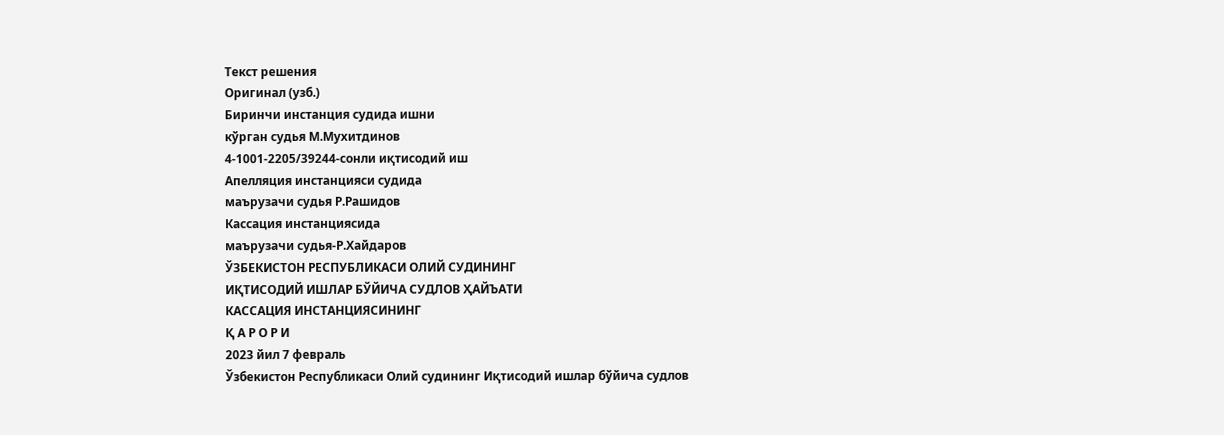Текст решения
Оригинал (узб.)
Биринчи инстанция судида ишни
кўрган судья М.Мухитдинов
4-1001-2205/39244-сонли иқтисодий иш
Апелляция инстанцияси судида
маърузачи судья Р.Рашидов
Кассация инстанциясида
маърузачи судья-Р.Хайдаров
ЎЗБЕКИСТОН РЕСПУБЛИКАСИ ОЛИЙ СУДИНИНГ
ИҚТИСОДИЙ ИШЛАР БЎЙИЧА СУДЛОВ ҲАЙЪАТИ
КАССАЦИЯ ИНСТАНЦИЯСИНИНГ
Қ А Р О Р И
2023 йил 7 февраль
Ўзбекистон Республикаси Олий судининг Иқтисодий ишлар бўйича судлов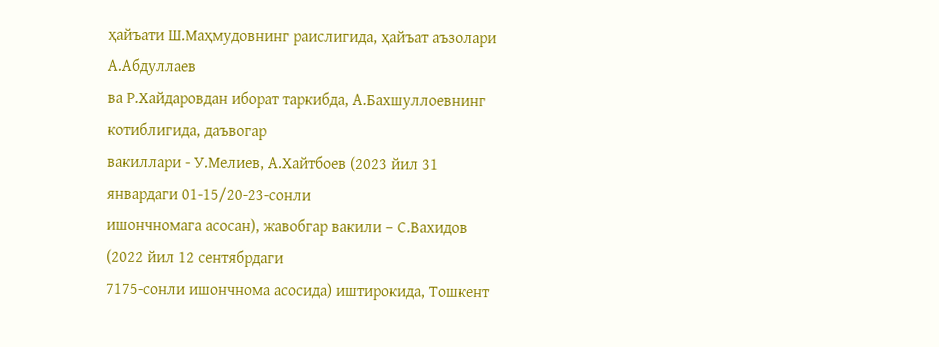ҳайъати Ш.Маҳмудовнинг раислигида, ҳайъат аъзолари А.Абдуллаев
ва Р.Хайдаровдан иборат таркибда, А.Бахшуллоевнинг котиблигида, даъвогар
вакиллари - У.Мелиев, А.Хайтбоев (2023 йил 31 январдаги 01-15/20-23-сонли
ишончномага асосан), жавобгар вакили – С.Вахидов (2022 йил 12 сентябрдаги
7175-сонли ишончнома асосида) иштирокида, Тошкент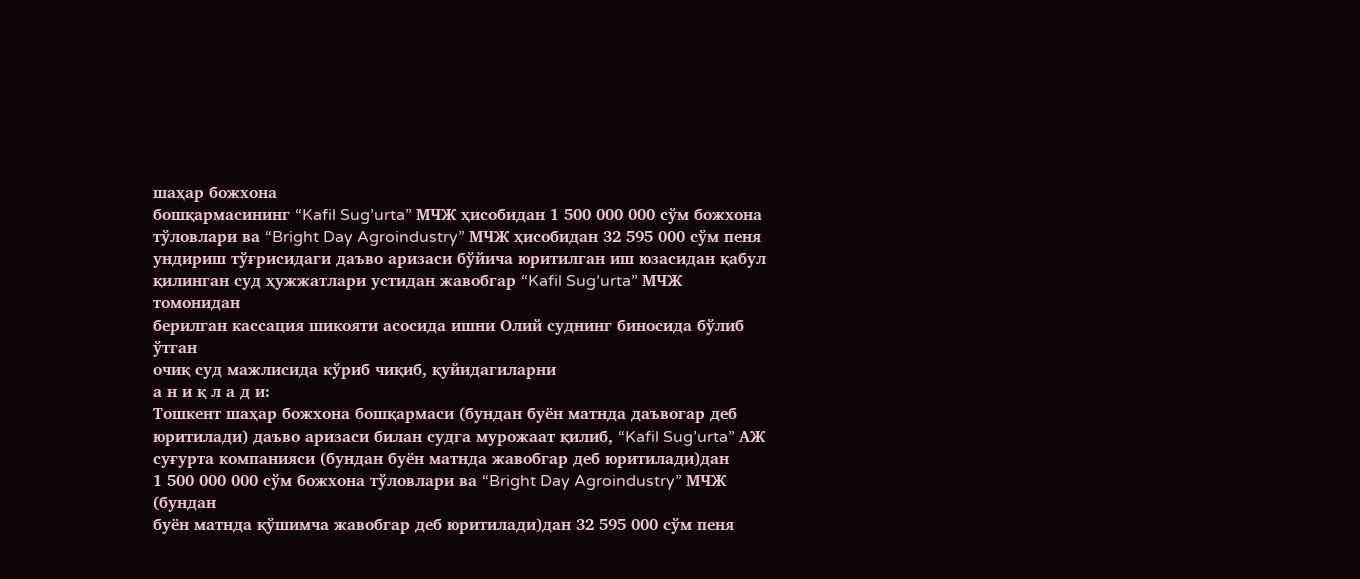шаҳар божхона
бошқармасининг “Kafil Sug’urta” МЧЖ ҳисобидан 1 500 000 000 сўм божхона
тўловлари ва “Bright Day Agroindustry” МЧЖ ҳисобидан 32 595 000 сўм пеня
ундириш тўғрисидаги даъво аризаси бўйича юритилган иш юзасидан қабул
қилинган суд ҳужжатлари устидан жавобгар “Kafil Sug’urta” МЧЖ томонидан
берилган кассация шикояти асосида ишни Олий суднинг биносида бўлиб ўтган
очиқ суд мажлисида кўриб чиқиб, қуйидагиларни
а н и қ л а д и:
Тошкент шаҳар божхона бошқармаси (бундан буён матнда даъвогар деб
юритилади) даъво аризаси билан судга мурожаат қилиб, “Kafil Sug’urta” АЖ
суғурта компанияси (бундан буён матнда жавобгар деб юритилади)дан
1 500 000 000 сўм божхона тўловлари ва “Bright Day Agroindustry” МЧЖ (бундан
буён матнда қўшимча жавобгар деб юритилади)дан 32 595 000 сўм пеня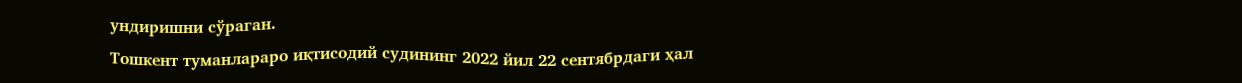ундиришни сўраган.
Тошкент туманлараро иқтисодий судининг 2022 йил 22 сентябрдаги ҳал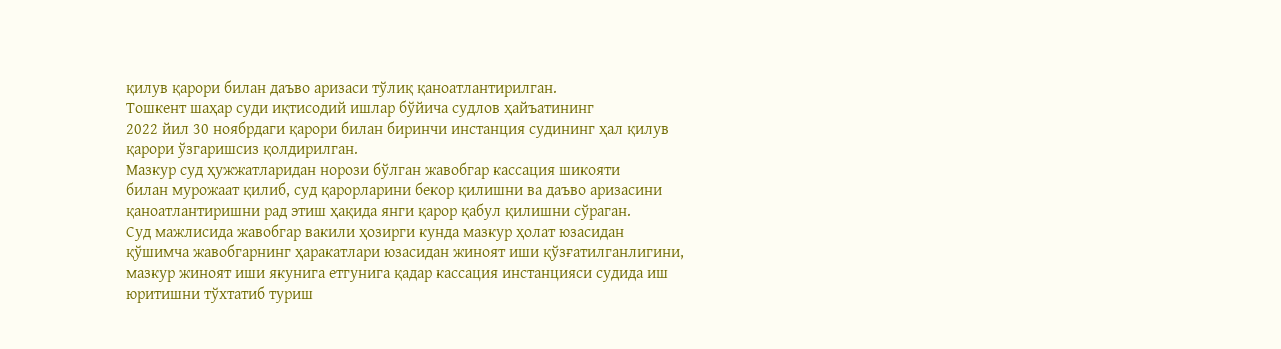қилув қарори билан даъво аризаси тўлиқ қаноатлантирилган.
Тошкент шаҳар суди иқтисодий ишлар бўйича судлов ҳайъатининг
2022 йил 30 ноябрдаги қарори билан биринчи инстанция судининг ҳал қилув
қарори ўзгаришсиз қолдирилган.
Мазкур суд ҳужжатларидан норози бўлган жавобгар кассация шикояти
билан мурожаат қилиб, суд қарорларини бекор қилишни ва даъво аризасини
қаноатлантиришни рад этиш ҳақида янги қарор қабул қилишни сўраган.
Суд мажлисида жавобгар вакили ҳозирги кунда мазкур ҳолат юзасидан
қўшимча жавобгарнинг ҳаракатлари юзасидан жиноят иши қўзғатилганлигини,
мазкур жиноят иши якунига етгунига қадар кассация инстанцияси судида иш
юритишни тўхтатиб туриш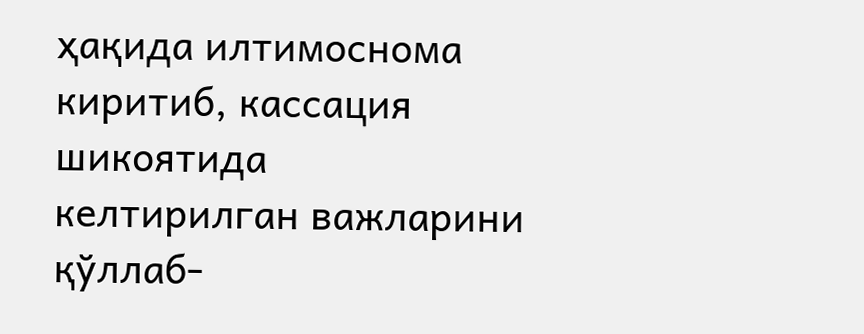ҳақида илтимоснома киритиб, кассация шикоятида
келтирилган важларини қўллаб-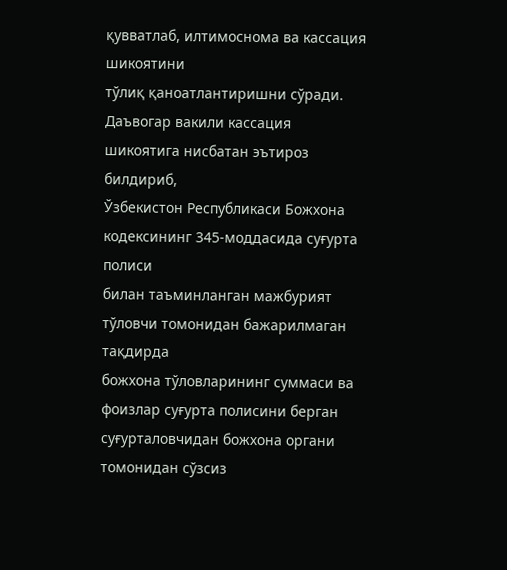қувватлаб, илтимоснома ва кассация шикоятини
тўлиқ қаноатлантиришни сўради.
Даъвогар вакили кассация шикоятига нисбатан эътироз билдириб,
Ўзбекистон Республикаси Божхона кодексининг 345-моддасида суғурта полиси
билан таъминланган мажбурият тўловчи томонидан бажарилмаган тақдирда
божхона тўловларининг суммаси ва фоизлар суғурта полисини берган
суғурталовчидан божхона органи томонидан сўзсиз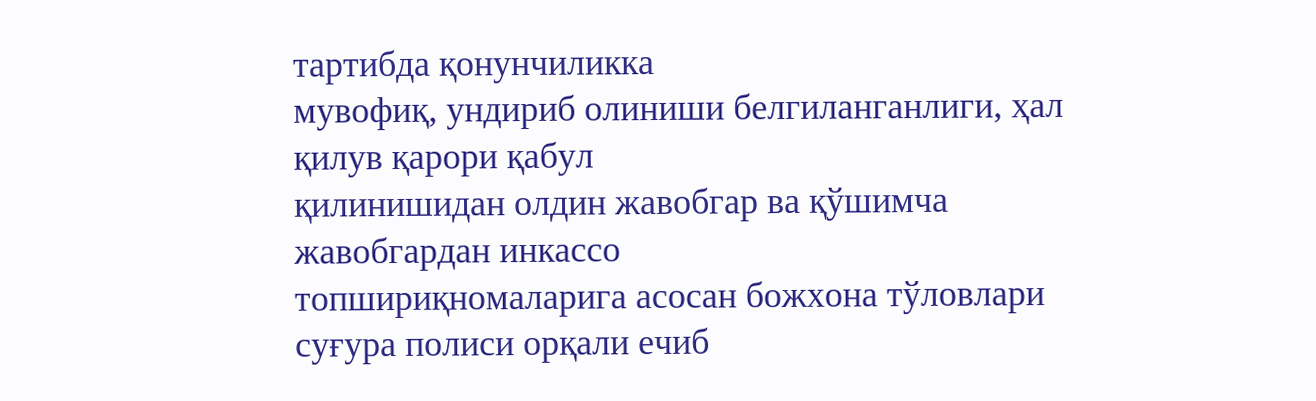тартибда қонунчиликка
мувофиқ, ундириб олиниши белгиланганлиги, ҳал қилув қарори қабул
қилинишидан олдин жавобгар ва қўшимча жавобгардан инкассо
топшириқномаларига асосан божхона тўловлари суғура полиси орқали ечиб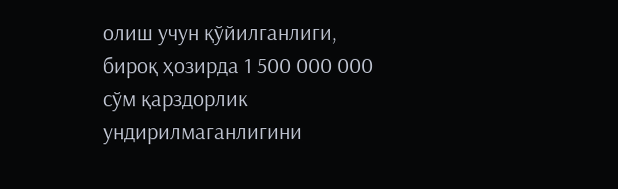олиш учун қўйилганлиги, бироқ ҳозирда 1 500 000 000 сўм қарздорлик
ундирилмаганлигини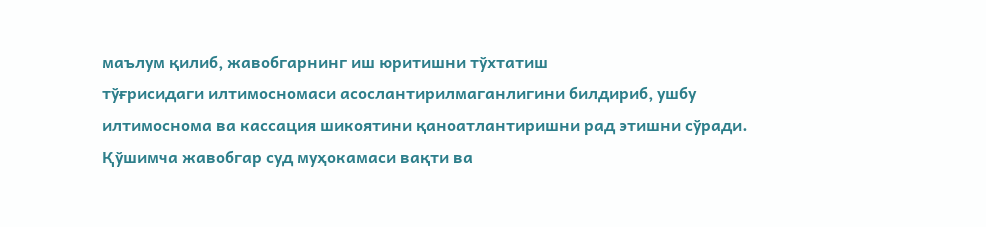маълум қилиб, жавобгарнинг иш юритишни тўхтатиш
тўғрисидаги илтимосномаси асослантирилмаганлигини билдириб, ушбу
илтимоснома ва кассация шикоятини қаноатлантиришни рад этишни сўради.
Қўшимча жавобгар суд муҳокамаси вақти ва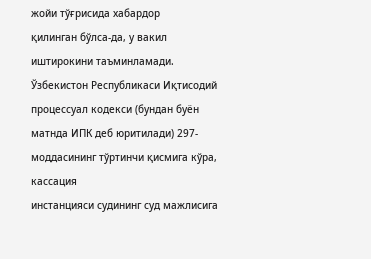жойи тўғрисида хабардор
қилинган бўлса-да, у вакил иштирокини таъминламади.
Ўзбекистон Республикаси Иқтисодий процессуал кодекси (бундан буён
матнда ИПК деб юритилади) 297-моддасининг тўртинчи қисмига кўра, кассация
инстанцияси судининг суд мажлисига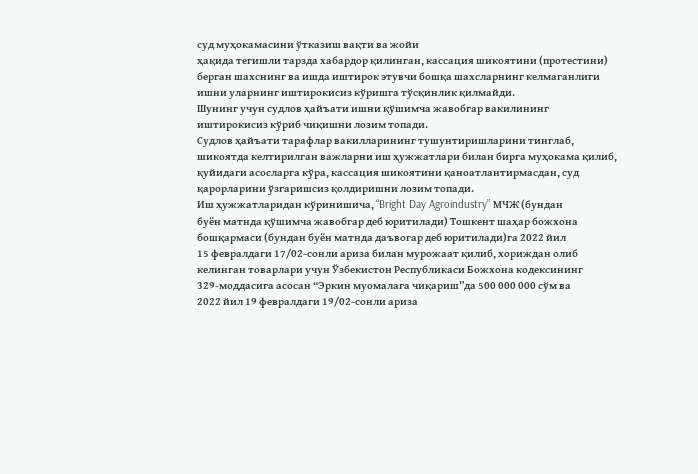суд муҳокамасини ўтказиш вақти ва жойи
ҳақида тегишли тарзда хабардор қилинган, кассация шикоятини (протестини)
берган шахснинг ва ишда иштирок этувчи бошқа шахсларнинг келмаганлиги
ишни уларнинг иштирокисиз кўришга тўсқинлик қилмайди.
Шунинг учун судлов ҳайъати ишни қўшимча жавобгар вакилининг
иштирокисиз кўриб чиқишни лозим топади.
Судлов ҳайъати тарафлар вакилларининг тушунтиришларини тинглаб,
шикоятда келтирилган важларни иш ҳужжатлари билан бирга муҳокама қилиб,
қуйидаги асосларга кўра, кассация шикоятини қаноатлантирмасдан, суд
қарорларини ўзгаришсиз қолдиришни лозим топади.
Иш ҳужжатларидан кўринишича, “Bright Day Agroindustry” МЧЖ (бундан
буён матнда қўшимча жавобгар деб юритилади) Тошкент шаҳар божхона
бошқармаси (бундан буён матнда даъвогар деб юритилади)га 2022 йил
15 февралдаги 17/02-сонли ариза билан мурожаат қилиб, хориждан олиб
келинган товарлари учун Ўзбекистон Республикаси Божхона кодексининг
329-моддасига асосан “Эркин муомалага чиқариш”да 500 000 000 сўм ва
2022 йил 19 февралдаги 19/02-сонли ариза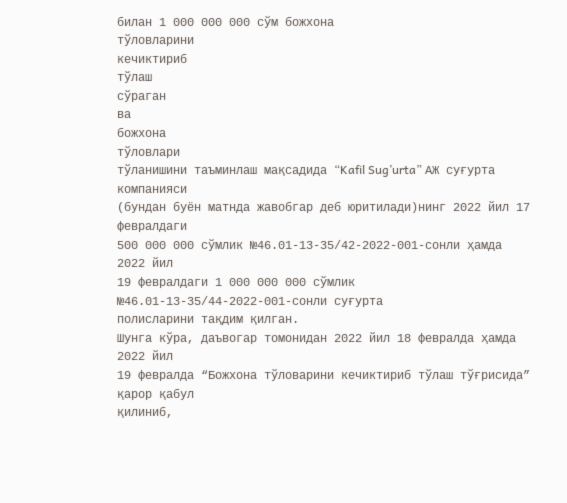билан 1 000 000 000 сўм божхона
тўловларини
кечиктириб
тўлаш
сўраган
ва
божхона
тўловлари
тўланишини таъминлаш мақсадида “Kafil Sug’urta” АЖ суғурта компанияси
(бундан буён матнда жавобгар деб юритилади)нинг 2022 йил 17 февралдаги
500 000 000 сўмлик №46.01-13-35/42-2022-001-сонли ҳамда 2022 йил
19 февралдаги 1 000 000 000 сўмлик №46.01-13-35/44-2022-001-сонли суғурта
полисларини тақдим қилган.
Шунга кўра, даъвогар томонидан 2022 йил 18 февралда ҳамда 2022 йил
19 февралда “Божхона тўловарини кечиктириб тўлаш тўғрисида” қарор қабул
қилиниб,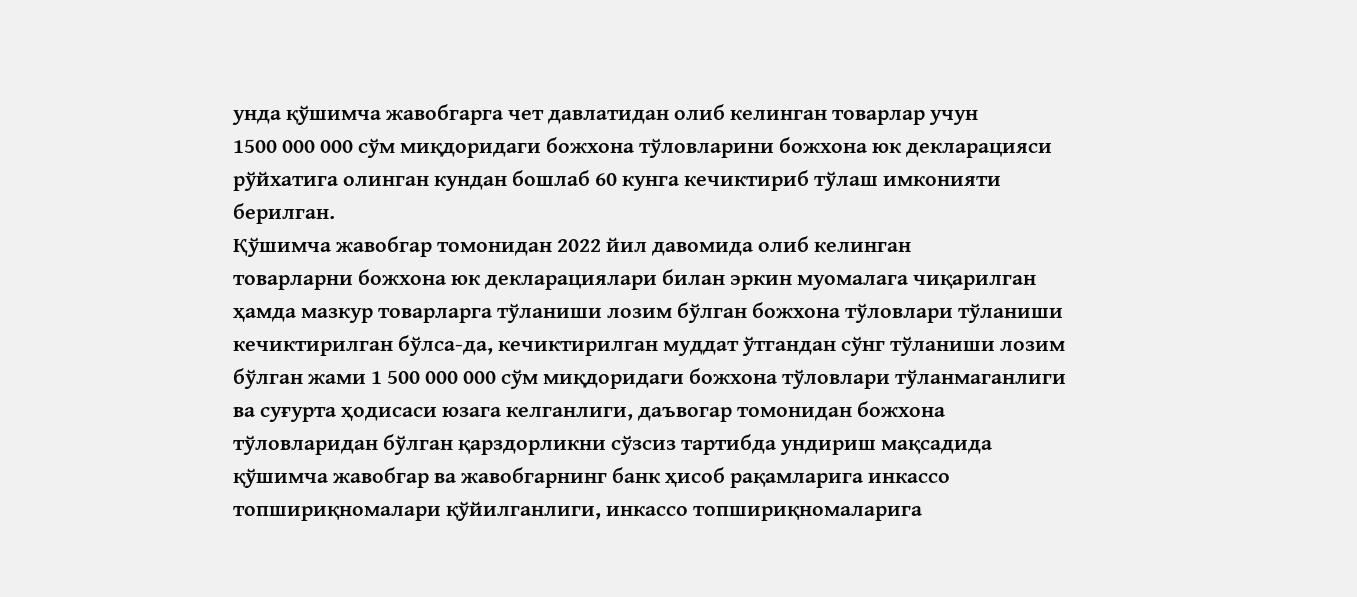унда қўшимча жавобгарга чет давлатидан олиб келинган товарлар учун
1500 000 000 сўм миқдоридаги божхона тўловларини божхона юк декларацияси
рўйхатига олинган кундан бошлаб 60 кунга кечиктириб тўлаш имконияти
берилган.
Қўшимча жавобгар томонидан 2022 йил давомида олиб келинган
товарларни божхона юк декларациялари билан эркин муомалага чиқарилган
ҳамда мазкур товарларга тўланиши лозим бўлган божхона тўловлари тўланиши
кечиктирилган бўлса-да, кечиктирилган муддат ўтгандан сўнг тўланиши лозим
бўлган жами 1 500 000 000 сўм миқдоридаги божхона тўловлари тўланмаганлиги
ва суғурта ҳодисаси юзага келганлиги, даъвогар томонидан божхона
тўловларидан бўлган қарздорликни сўзсиз тартибда ундириш мақсадида
қўшимча жавобгар ва жавобгарнинг банк ҳисоб рақамларига инкассо
топшириқномалари қўйилганлиги, инкассо топшириқномаларига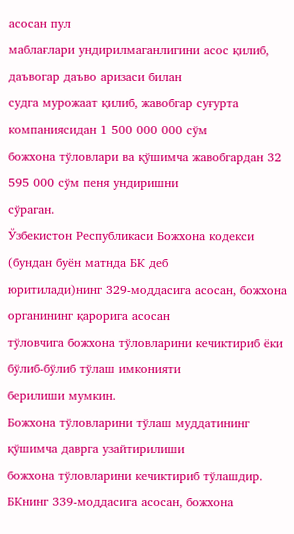асосан пул
маблағлари ундирилмаганлигини асос қилиб, даъвогар даъво аризаси билан
судга мурожаат қилиб, жавобгар суғурта компаниясидан 1 500 000 000 сўм
божхона тўловлари ва қўшимча жавобгардан 32 595 000 сўм пеня ундиришни
сўраган.
Ўзбекистон Республикаси Божхона кодекси (бундан буён матнда БК деб
юритилади)нинг 329-моддасига асосан, божхона органининг қарорига асосан
тўловчига божхона тўловларини кечиктириб ёки бўлиб-бўлиб тўлаш имконияти
берилиши мумкин.
Божхона тўловларини тўлаш муддатининг қўшимча даврга узайтирилиши
божхона тўловларини кечиктириб тўлашдир.
БКнинг 339-моддасига асосан, божхона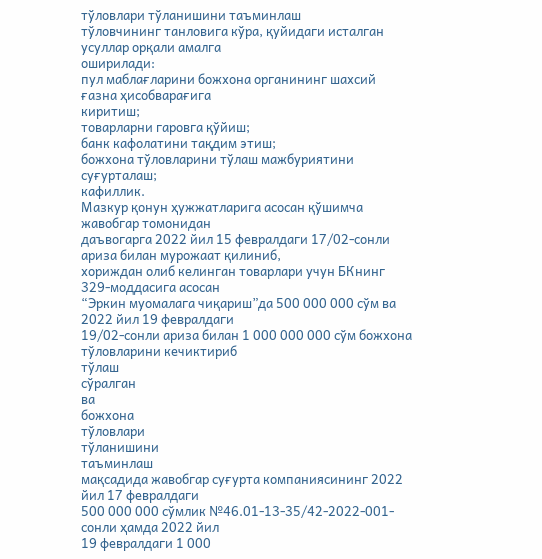тўловлари тўланишини таъминлаш
тўловчининг танловига кўра, қуйидаги исталган усуллар орқали амалга
оширилади:
пул маблағларини божхона органининг шахсий ғазна ҳисобварағига
киритиш;
товарларни гаровга қўйиш;
банк кафолатини тақдим этиш;
божхона тўловларини тўлаш мажбуриятини суғурталаш;
кафиллик.
Мазкур қонун ҳужжатларига асосан қўшимча жавобгар томонидан
даъвогарга 2022 йил 15 февралдаги 17/02-сонли ариза билан мурожаат қилиниб,
хориждан олиб келинган товарлари учун БКнинг 329-моддасига асосан
“Эркин муомалага чиқариш”да 500 000 000 сўм ва 2022 йил 19 февралдаги
19/02-сонли ариза билан 1 000 000 000 сўм божхона тўловларини кечиктириб
тўлаш
сўралган
ва
божхона
тўловлари
тўланишини
таъминлаш
мақсадида жавобгар суғурта компаниясининг 2022 йил 17 февралдаги
500 000 000 сўмлик №46.01-13-35/42-2022-001-сонли ҳамда 2022 йил
19 февралдаги 1 000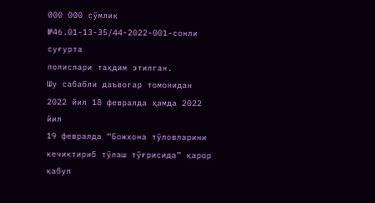000 000 сўмлик №46.01-13-35/44-2022-001-сонли суғурта
полислари тақдим этилган.
Шу сабабли даъвогар томонидан 2022 йил 18 февралда ҳамда 2022 йил
19 февралда “Божхона тўловларини кечиктириб тўлаш тўғрисида” қарор қабул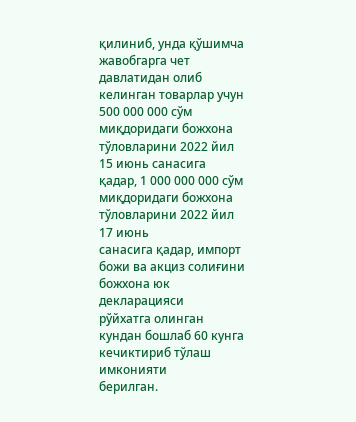қилиниб, унда қўшимча жавобгарга чет давлатидан олиб келинган товарлар учун
500 000 000 сўм миқдоридаги божхона тўловларини 2022 йил 15 июнь санасига
қадар, 1 000 000 000 сўм миқдоридаги божхона тўловларини 2022 йил 17 июнь
санасига қадар, импорт божи ва акциз солиғини божхона юк декларацияси
рўйхатга олинган кундан бошлаб 60 кунга кечиктириб тўлаш имконияти
берилган.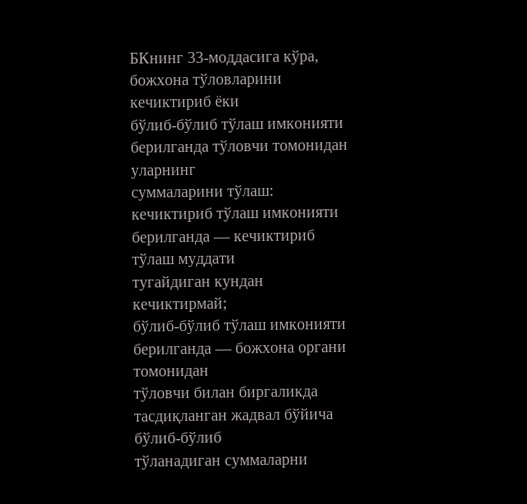БКнинг 33-моддасига кўра, божхона тўловларини кечиктириб ёки
бўлиб-бўлиб тўлаш имконияти берилганда тўловчи томонидан уларнинг
суммаларини тўлаш:
кечиктириб тўлаш имконияти берилганда — кечиктириб тўлаш муддати
тугайдиган кундан кечиктирмай;
бўлиб-бўлиб тўлаш имконияти берилганда — божхона органи томонидан
тўловчи билан биргаликда тасдиқланган жадвал бўйича бўлиб-бўлиб
тўланадиган суммаларни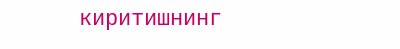киритишнинг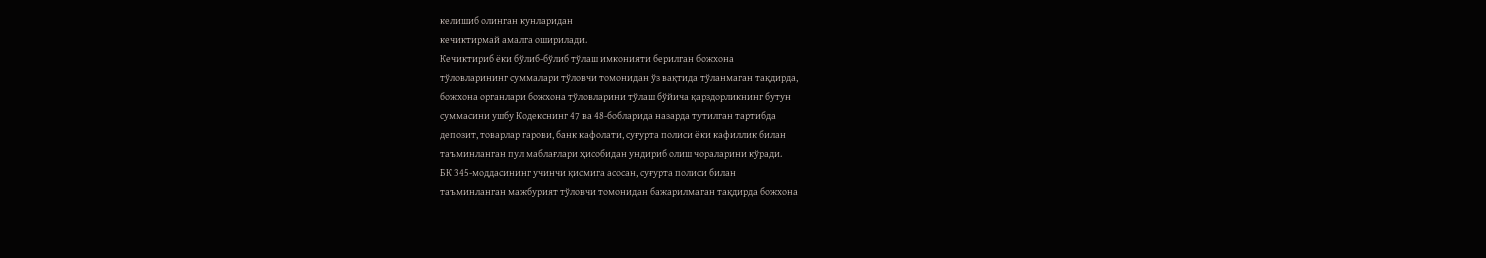келишиб олинган кунларидан
кечиктирмай амалга оширилади.
Кечиктириб ёки бўлиб-бўлиб тўлаш имконияти берилган божхона
тўловларининг суммалари тўловчи томонидан ўз вақтида тўланмаган тақдирда,
божхона органлари божхона тўловларини тўлаш бўйича қарздорликнинг бутун
суммасини ушбу Кодекснинг 47 ва 48-бобларида назарда тутилган тартибда
депозит, товарлар гарови, банк кафолати, суғурта полиси ёки кафиллик билан
таъминланган пул маблағлари ҳисобидан ундириб олиш чораларини кўради.
БК 345-моддасининг учинчи қисмига асосан, суғурта полиси билан
таъминланган мажбурият тўловчи томонидан бажарилмаган тақдирда божхона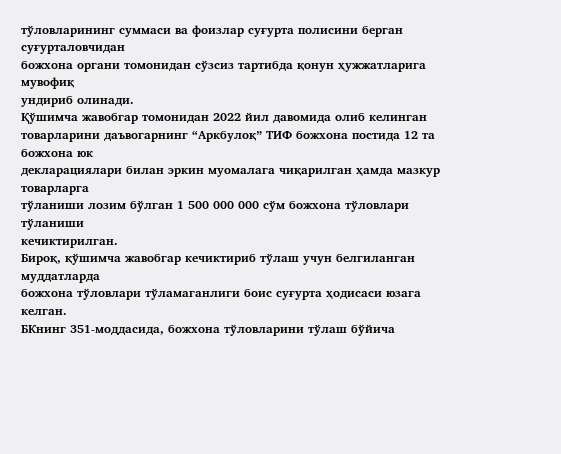тўловларининг суммаси ва фоизлар суғурта полисини берган суғурталовчидан
божхона органи томонидан сўзсиз тартибда қонун ҳужжатларига мувофиқ
ундириб олинади.
Қўшимча жавобгар томонидан 2022 йил давомида олиб келинган
товарларини даъвогарнинг “Аркбулоқ” ТИФ божхона постида 12 та божхона юк
декларациялари билан эркин муомалага чиқарилган ҳамда мазкур товарларга
тўланиши лозим бўлган 1 500 000 000 сўм божхона тўловлари тўланиши
кечиктирилган.
Бироқ, қўшимча жавобгар кечиктириб тўлаш учун белгиланган муддатларда
божхона тўловлари тўламаганлиги боис суғурта ҳодисаси юзага келган.
БКнинг 351-моддасида, божхона тўловларини тўлаш бўйича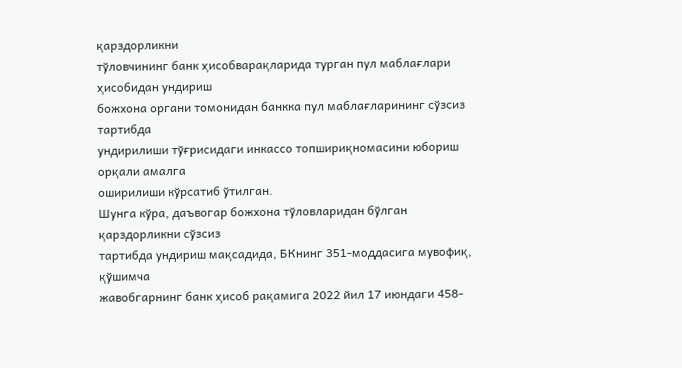қарздорликни
тўловчининг банк ҳисобварақларида турган пул маблағлари ҳисобидан ундириш
божхона органи томонидан банкка пул маблағларининг сўзсиз тартибда
ундирилиши тўғрисидаги инкассо топшириқномасини юбориш орқали амалга
оширилиши кўрсатиб ўтилган.
Шунга кўра, даъвогар божхона тўловларидан бўлган қарздорликни сўзсиз
тартибда ундириш мақсадида, БКнинг 351-моддасига мувофиқ, қўшимча
жавобгарнинг банк ҳисоб рақамига 2022 йил 17 июндаги 458-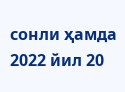сонли ҳамда
2022 йил 20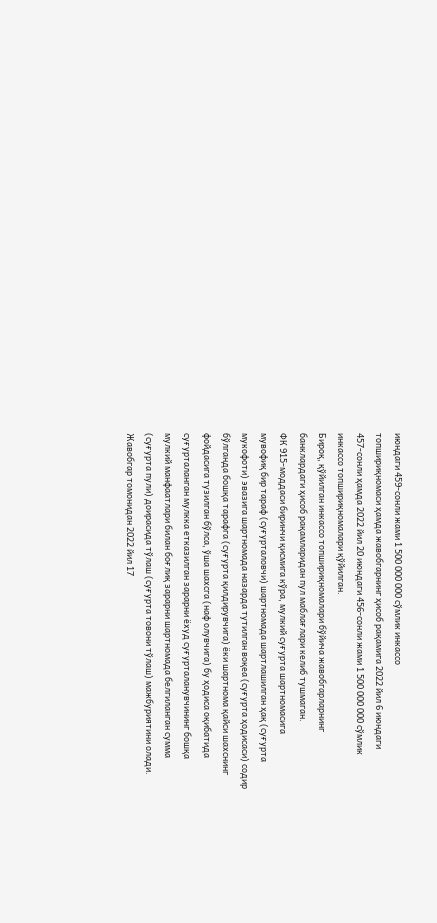июндаги 459-сонли жами 1 500 000 000 сўмлик инкассо
топшириқномаси ҳамда жавобгарнинг ҳисоб рақамига 2022 йил 6 июндаги
457-сонли ҳамда 2022 йил 20 июндаги 456-сонли жами 1 500 000 000 сўмлик
инкассо топшириқномалари қўйилган.
Бироқ, қўйилган инкассо топшириқномалари бўйича жавобгарларнинг
банклардаги ҳисоб рақамларидан пул маблағлари келиб тушмаган.
ФК 915-моддаси биринчи қисмига кўра, мулкий суғурта шартномасига
мувофиқ бир тараф (суғурталовчи) шартномада шартлашилган ҳақ (суғурта
мукофоти) эвазига шартномада назарда тутилган воқеа (суғурта ҳодисаси) содир
бўлганда бошқа тарафга (суғурта қилдирувчига) ёки шартнома қайси шахснинг
фойдасига тузилган бўлса, ўша шахсга (наф олувчига) бу ҳодиса оқибатида
суғурталанган мулкка етказилган зарарни ёхуд суғурталанувчининг бошқа
мулкий манфаатлари билан боғлиқ зарарни шартномада белгиланган сумма
(суғурта пули) доирасида тўлаш (суғурта товони тўлаш) мажбуриятини олади.
Жавобгар томонидан 2022 йил 17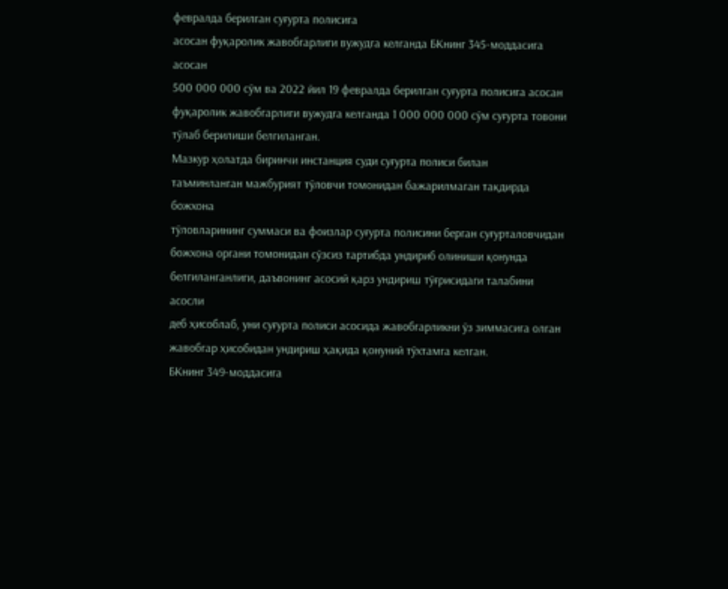февралда берилган суғурта полисига
асосан фуқаролик жавобгарлиги вужудга келганда БКнинг 345-моддасига асосан
500 000 000 сўм ва 2022 йил 19 февралда берилган суғурта полисига асосан
фуқаролик жавобгарлиги вужудга келганда 1 000 000 000 сўм суғурта товони
тўлаб берилиши белгиланган.
Мазкур ҳолатда биринчи инстанция суди суғурта полиси билан
таъминланган мажбурият тўловчи томонидан бажарилмаган тақдирда божхона
тўловларининг суммаси ва фоизлар суғурта полисини берган суғурталовчидан
божхона органи томонидан сўзсиз тартибда ундириб олиниши қонунда
белгиланганлиги, даъвонинг асосий қарз ундириш тўғрисидаги талабини асосли
деб ҳисоблаб, уни суғурта полиси асосида жавобгарликни ўз зиммасига олган
жавобгар ҳисобидан ундириш ҳақида қонуний тўхтамга келган.
БКнинг 349-моддасига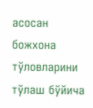асосан божхона тўловларини тўлаш бўйича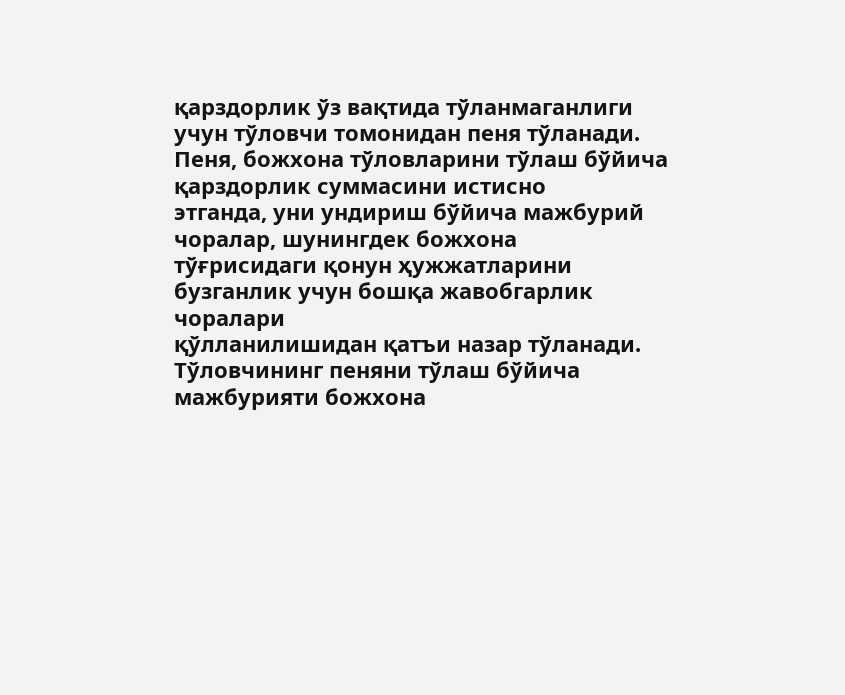қарздорлик ўз вақтида тўланмаганлиги учун тўловчи томонидан пеня тўланади.
Пеня, божхона тўловларини тўлаш бўйича қарздорлик суммасини истисно
этганда, уни ундириш бўйича мажбурий чоралар, шунингдек божхона
тўғрисидаги қонун ҳужжатларини бузганлик учун бошқа жавобгарлик чоралари
қўлланилишидан қатъи назар тўланади.
Тўловчининг пеняни тўлаш бўйича мажбурияти божхона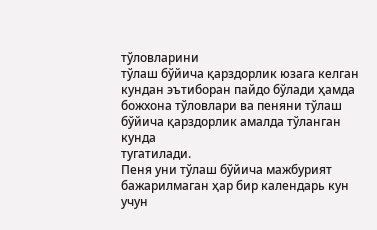тўловларини
тўлаш бўйича қарздорлик юзага келган кундан эътиборан пайдо бўлади ҳамда
божхона тўловлари ва пеняни тўлаш бўйича қарздорлик амалда тўланган кунда
тугатилади.
Пеня уни тўлаш бўйича мажбурият бажарилмаган ҳар бир календарь кун
учун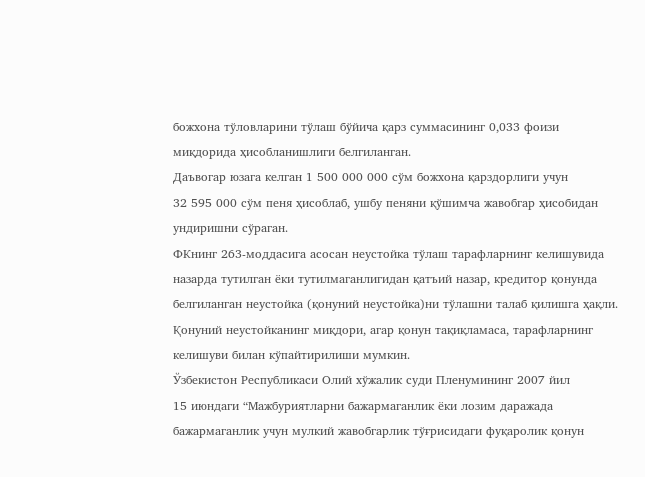божхона тўловларини тўлаш бўйича қарз суммасининг 0,033 фоизи
миқдорида ҳисобланишлиги белгиланган.
Даъвогар юзага келган 1 500 000 000 сўм божхона қарздорлиги учун
32 595 000 сўм пеня ҳисоблаб, ушбу пеняни қўшимча жавобгар ҳисобидан
ундиришни сўраган.
ФКнинг 263-моддасига асосан неустойка тўлаш тарафларнинг келишувида
назарда тутилган ёки тутилмаганлигидан қатъий назар, кредитор қонунда
белгиланган неустойка (қонуний неустойка)ни тўлашни талаб қилишга ҳақли.
Қонуний неустойканинг миқдори, агар қонун тақиқламаса, тарафларнинг
келишуви билан кўпайтирилиши мумкин.
Ўзбекистон Республикаси Олий хўжалик суди Пленумининг 2007 йил
15 июндаги “Мажбуриятларни бажармаганлик ёки лозим даражада
бажармаганлик учун мулкий жавобгарлик тўғрисидаги фуқаролик қонун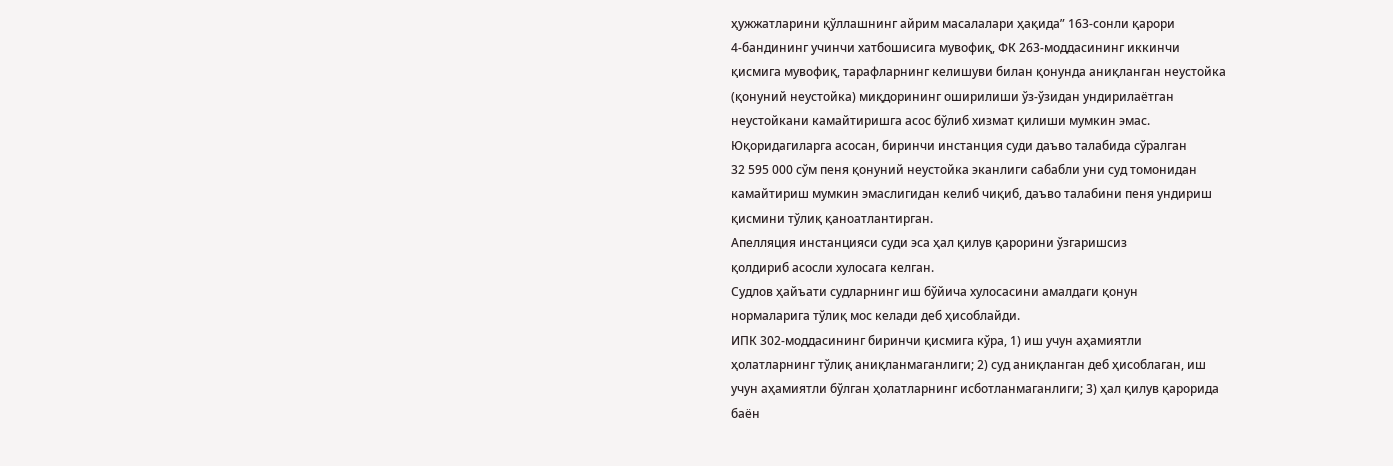ҳужжатларини қўллашнинг айрим масалалари ҳақида” 163-сонли қарори
4-бандининг учинчи хатбошисига мувофиқ, ФК 263-моддасининг иккинчи
қисмига мувофиқ, тарафларнинг келишуви билан қонунда аниқланган неустойка
(қонуний неустойка) миқдорининг оширилиши ўз-ўзидан ундирилаётган
неустойкани камайтиришга асос бўлиб хизмат қилиши мумкин эмас.
Юқоридагиларга асосан, биринчи инстанция суди даъво талабида сўралган
32 595 000 сўм пеня қонуний неустойка эканлиги сабабли уни суд томонидан
камайтириш мумкин эмаслигидан келиб чиқиб, даъво талабини пеня ундириш
қисмини тўлиқ қаноатлантирган.
Апелляция инстанцияси суди эса ҳал қилув қарорини ўзгаришсиз
қолдириб асосли хулосага келган.
Судлов ҳайъати судларнинг иш бўйича хулосасини амалдаги қонун
нормаларига тўлиқ мос келади деб ҳисоблайди.
ИПК 302-моддасининг биринчи қисмига кўра, 1) иш учун аҳамиятли
ҳолатларнинг тўлиқ аниқланмаганлиги; 2) суд аниқланган деб ҳисоблаган, иш
учун аҳамиятли бўлган ҳолатларнинг исботланмаганлиги; 3) ҳал қилув қарорида
баён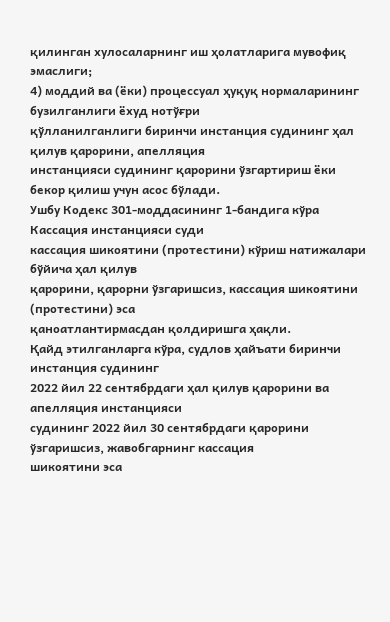қилинган хулосаларнинг иш ҳолатларига мувофиқ эмаслиги;
4) моддий ва (ёки) процессуал ҳуқуқ нормаларининг бузилганлиги ёхуд нотўғри
қўлланилганлиги биринчи инстанция судининг ҳал қилув қарорини, апелляция
инстанцияси судининг қарорини ўзгартириш ёки бекор қилиш учун асос бўлади.
Ушбу Кодекс 301-моддасининг 1-бандига кўра Кассация инстанцияси суди
кассация шикоятини (протестини) кўриш натижалари бўйича ҳал қилув
қарорини, қарорни ўзгаришсиз, кассация шикоятини (протестини) эса
қаноатлантирмасдан қолдиришга ҳақли.
Қайд этилганларга кўра, судлов ҳайъати биринчи инстанция судининг
2022 йил 22 сентябрдаги ҳал қилув қарорини ва апелляция инстанцияси
судининг 2022 йил 30 сентябрдаги қарорини ўзгаришсиз, жавобгарнинг кассация
шикоятини эса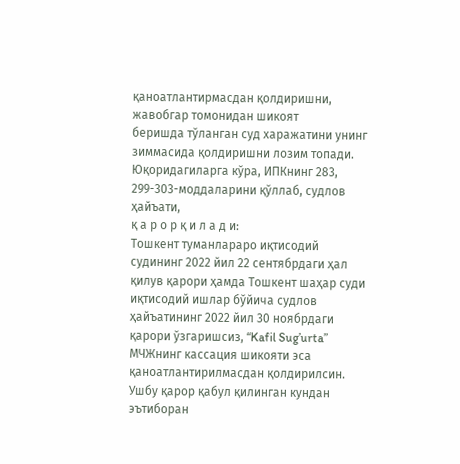қаноатлантирмасдан қолдиришни, жавобгар томонидан шикоят
беришда тўланган суд харажатини унинг зиммасида қолдиришни лозим топади.
Юқоридагиларга кўра, ИПКнинг 283, 299-303-моддаларини қўллаб, судлов
ҳайъати,
қ а р о р қ и л а д и:
Тошкент туманлараро иқтисодий судининг 2022 йил 22 сентябрдаги ҳал
қилув қарори ҳамда Тошкент шаҳар суди иқтисодий ишлар бўйича судлов
ҳайъатининг 2022 йил 30 ноябрдаги қарори ўзгаришсиз, “Kafil Sug’urta”
МЧЖнинг кассация шикояти эса қаноатлантирилмасдан қолдирилсин.
Ушбу қарор қабул қилинган кундан эътиборан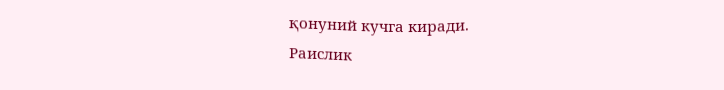қонуний кучга киради.
Раислик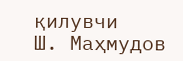қилувчи
Ш. Маҳмудов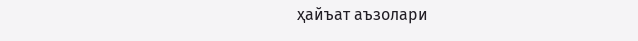ҳайъат аъзолари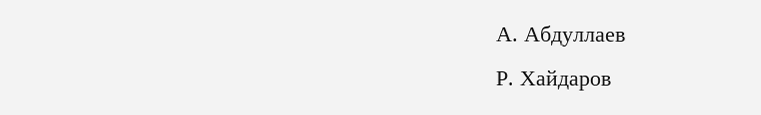А. Абдуллаев
Р. Хайдаров